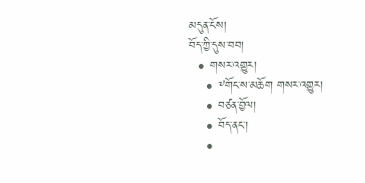མདུན་ངོས།
བོད་ཀྱི་དུས་བབ།
  • གསར་འགྱུར།
    • ༸གོང་ས་མཆོག གསར་འགྱུར།
    • བཙན་བྱོལ།
    • བོད་ནང་།
    •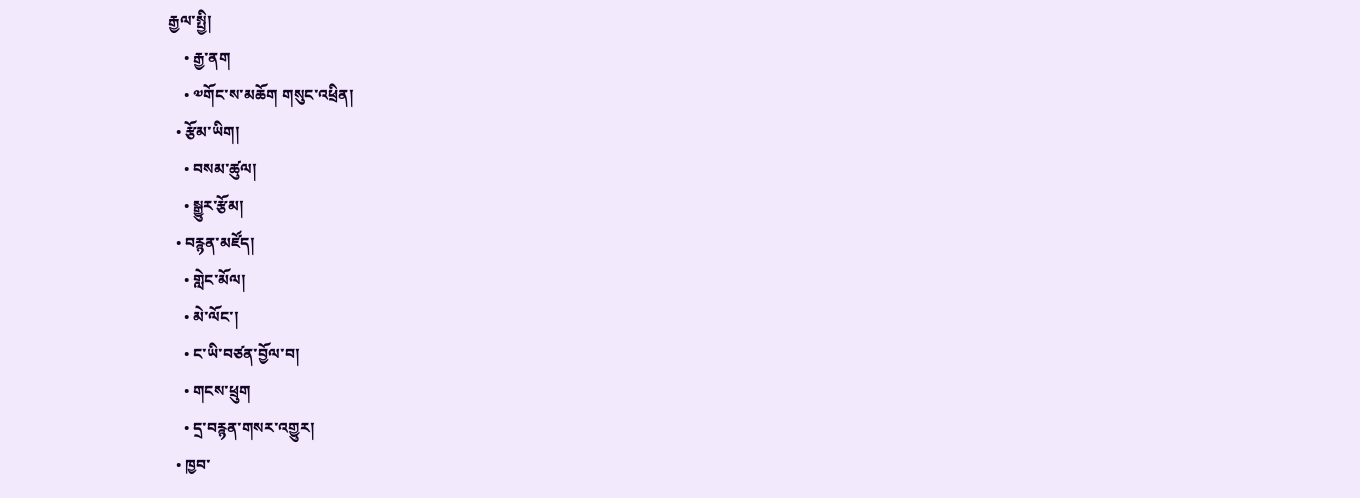རྒྱལ་སྤྱི།
    • རྒྱ་ནག
    • ༧གོང་ས་མཆོག གསུང་འཕྲིན།
  • རྩོམ་ཡིག།
    • བསམ་ཚུལ།
    • སྒྱུར་རྩོམ།
  • བརྙན་མཛོད།
    • གླེང་མོལ།
    • མེ་ལོང་།
    • ང་ཡི་བཙན་བྱོལ་བ།
    • གངས་ཕྲུག
    • དྲ་བརྙན་གསར་འགྱུར།
  • ཁྱབ་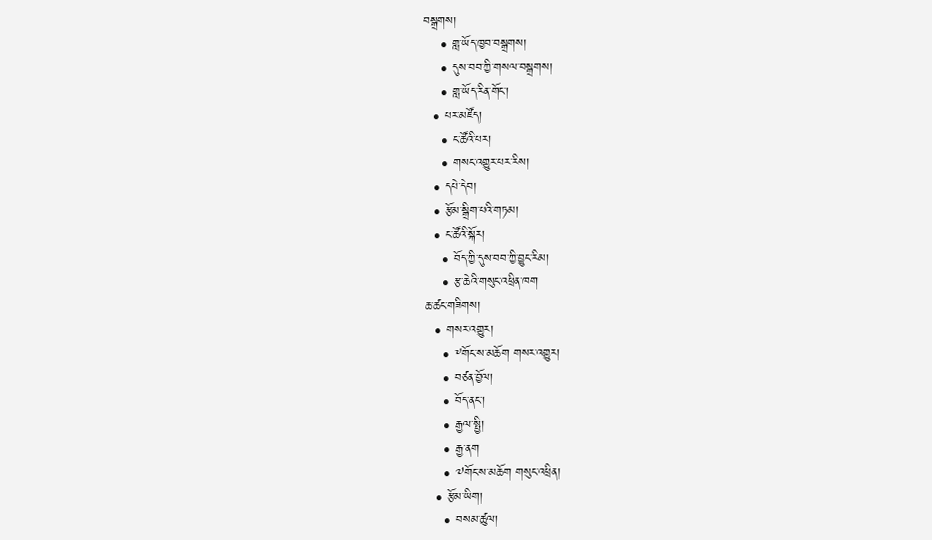བསྒྲགས།
    • གླ་ཡོད་ཁྱབ་བསྒྲགས།
    • དུས་བབ་ཀྱི་གསལ་བསྒྲགས།
    • གླ་ཡོད་རིན་གོང་།
  • པར་མཛོད།
    • ང་ཚོའི་པར།
    • གསང་འགྱུར་པར་རིས།
  • དཔེ་དེབ།
  • རྩོམ་སྒྲིག་པའི་གཏམ།
  • ང་ཚོའི་སྐོར།
    • བོད་ཀྱི་དུས་བབ་ཀྱི་བྱུང་རིམ།
    • རྩ་ཆེའི་གསུང་འཕྲིན་ཁག
ཆ་ཚང་གཟིགས།
  • གསར་འགྱུར།
    • ༸གོང་ས་མཆོག གསར་འགྱུར།
    • བཙན་བྱོལ།
    • བོད་ནང་།
    • རྒྱལ་སྤྱི།
    • རྒྱ་ནག
    • ༧གོང་ས་མཆོག གསུང་འཕྲིན།
  • རྩོམ་ཡིག།
    • བསམ་ཚུལ།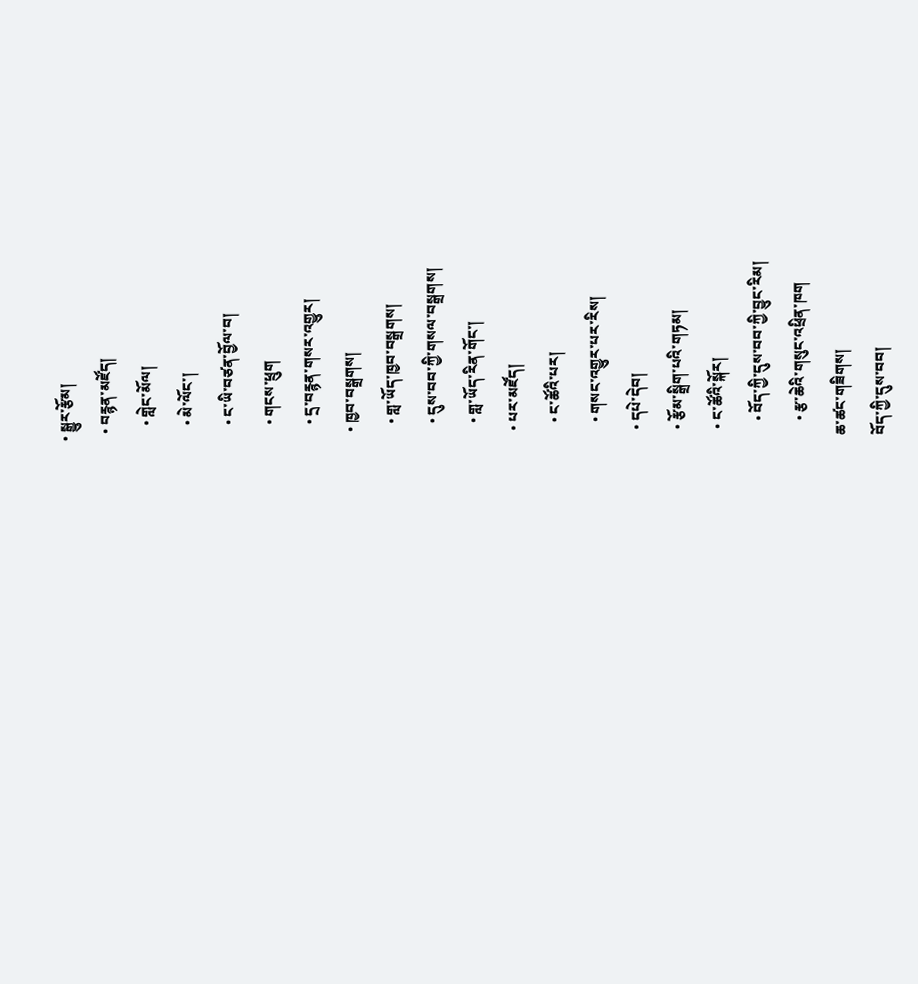• སྒྱུར་རྩོམ།
  • བརྙན་མཛོད།
    • གླེང་མོལ།
    • མེ་ལོང་།
    • ང་ཡི་བཙན་བྱོལ་བ།
    • གངས་ཕྲུག
    • དྲ་བརྙན་གསར་འགྱུར།
  • ཁྱབ་བསྒྲགས།
    • གླ་ཡོད་ཁྱབ་བསྒྲགས།
    • དུས་བབ་ཀྱི་གསལ་བསྒྲགས།
    • གླ་ཡོད་རིན་གོང་།
  • པར་མཛོད།
    • ང་ཚོའི་པར།
    • གསང་འགྱུར་པར་རིས།
  • དཔེ་དེབ།
  • རྩོམ་སྒྲིག་པའི་གཏམ།
  • ང་ཚོའི་སྐོར།
    • བོད་ཀྱི་དུས་བབ་ཀྱི་བྱུང་རིམ།
    • རྩ་ཆེའི་གསུང་འཕྲིན་ཁག
ཆ་ཚང་གཟིགས།
བོད་ཀྱི་དུས་བབ།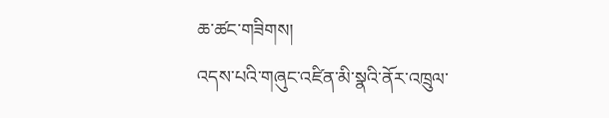ཆ་ཚང་གཟིགས།
འདས་པའི་གཞུང་འཛིན་མི་སྣའི་ནོར་འཁྲུལ་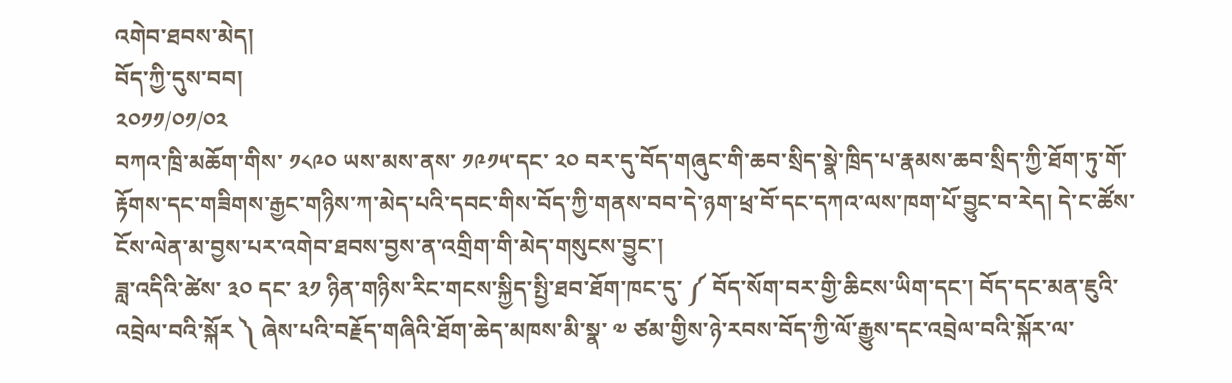འགེབ་ཐབས་མེད།
བོད་ཀྱི་དུས་བབ།
༢༠༡༡/༠༡/༠༢
བཀའ་ཁྲི་མཆོག་གིས་ ༡༨༩༠ ཡས་མས་ནས་ ༡༩༡༥་དང་ ༢༠ བར་དུ་བོད་གཞུང་གི་ཆབ་སྲིད་སྣེ་ཁྲིད་པ་རྣམས་ཆབ་སྲིད་ཀྱི་ཐོག་ཏུ་གོ་རྟོགས་དང་གཟིགས་རྒྱང་གཉིས་ཀ་མེད་པའི་དབང་གིས་བོད་ཀྱི་གནས་བབ་དེ་ཉག་ཕྲ་བོ་དང་དཀའ་ལས་ཁག་པོ་བྱུང་བ་རེད། དེ་ང་ཚོས་ངོས་ལེན་མ་བྱས་པར་འགེབ་ཐབས་བྱས་ན་འགྲིག་གི་མེད་གསུངས་བྱུང་།
ཟླ་འདིའི་ཚེས་ ༣༠ དང་ ༣༡ ཉིན་གཉིས་རིང་གངས་སྐྱིད་སྤྱི་ཐབ་ཐོག་ཁང་དུ་ ༼ བོད་སོག་བར་གྱི་ཆིངས་ཡིག་དང་། བོད་དང་མན་ཇུའི་འབྲེལ་བའི་སྐོར ༽ ཞེས་པའི་བརྗོད་གཞིའི་ཐོག་ཆེད་མཁས་མི་སྣ་ ༧ ཙམ་གྱིས་ཉེ་རབས་བོད་ཀྱི་ལོ་རྒྱུས་དང་འབྲེལ་བའི་སྐོར་ལ་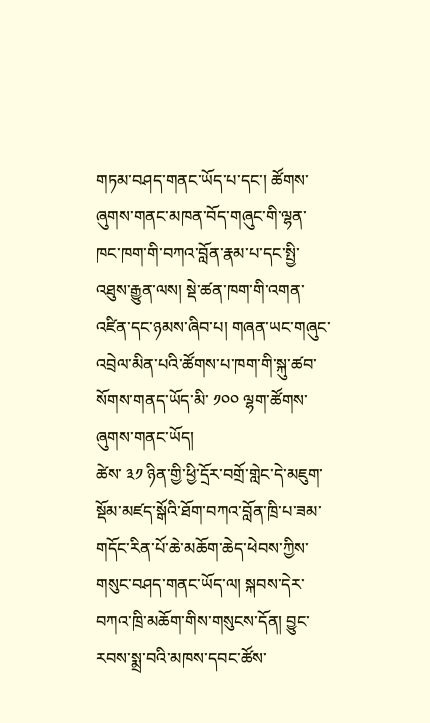གཏམ་བཤད་གནང་ཡོད་པ་དང་། ཚོགས་ཞུགས་གནང་མཁན་བོད་གཞུང་གི་ལྷན་ཁང་ཁག་གི་བཀའ་བློན་རྣམ་པ་དང་སྤྱི་འཐུས་རྒྱུན་ལས། སྡེ་ཚན་ཁག་གི་འགན་འཛིན་དང་ཉམས་ཞིབ་པ། གཞན་ཡང་གཞུང་འབྲེལ་མིན་པའི་ཚོགས་པ་ཁག་གི་སྐུ་ཚབ་སོགས་གནད་ཡོད་མི་ ༡༠༠ ལྷག་ཚོགས་ཞུགས་གནང་ཡོད།
ཚེས་ ༣༡ ཉིན་གྱི་ཕྱི་དྲོར་བགྲོ་གླེང་དེ་མཇུག་སྡོམ་མཛད་སྒོའི་ཐོག་བཀའ་བློན་ཁྲི་པ་ཟམ་གདོང་རིན་པོ་ཆེ་མཆོག་ཆེད་ཕེབས་ཀྱིས་གསུང་བཤད་གནང་ཡོད་ལ། སྐབས་དེར་བཀའ་ཁྲི་མཆོག་གིས་གསུངས་དོན། བྱུང་རབས་སྨྲ་བའི་མཁས་དབང་ཚོས་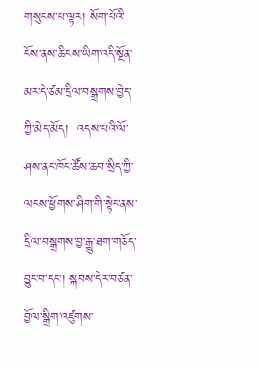གསུངས་པ་ལྟར། སོག་པོའི་ངོས་ནས་ཆིངས་ཡིག་འདི་སྔོན་མར་དེ་ཙམ་དྲིལ་བསྒྲགས་བྱེད་ཀྱི་མེད་མོད།  འདས་པའི་ལོ་ཤས་ནང་ཁོང་ཚོས་ཆབ་སྲིད་ཀྱི་ལངས་ཕྱོགས་ཤིག་གི་སྟེང་ནས་དྲིལ་བསྒྲགས་བྱ་རྒྱུ་ཐག་གཅོད་བྱུང་བ་དང་། སྐབས་དེར་བཙན་བྱོལ་སྒྲིག་འཛུགས་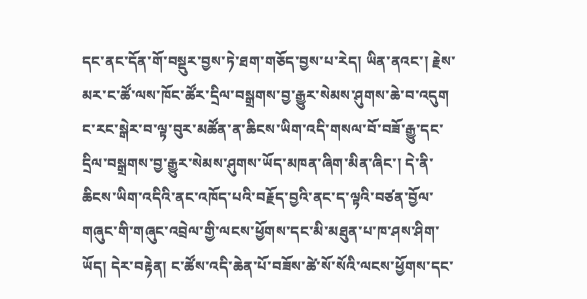དང་ནང་དོན་གོ་བསྡུར་བྱས་ཏེ་ཐག་གཅོད་བྱས་པ་རེད། ཡིན་ནའང་། རྗེས་མར་ང་ཚོ་ལས་ཁོང་ཚོར་དྲིལ་བསྒྲགས་བྱ་རྒྱུར་སེམས་ཤུགས་ཆེ་བ་འདུག ང་རང་སྒེར་བ་ལྟ་བུར་མཚོན་ན་ཆིངས་ཡིག་འདི་གསལ་བོ་བཟོ་རྒྱུ་དང་དྲིལ་བསྒྲགས་བྱ་རྒྱུར་སེམས་ཤུགས་ཡོད་མཁན་ཞིག་མིན་ཞིང་། དེ་ནི་ཆིངས་ཡིག་འདིའི་ནང་འཁོད་པའི་བརྗོད་བྱའི་ནང་ད་ལྟའི་བཙན་བྱོལ་གཞུང་གི་གཞུང་འབྲེལ་གྱི་ལངས་ཕྱོགས་དང་མི་མཐུན་པ་ཁ་ཤས་ཤིག་ཡོད། དེར་བརྟེན། ང་ཚོས་འདི་ཆེན་པོ་བཟོས་ཚེ་སོ་སོའི་ལངས་ཕྱོགས་དང་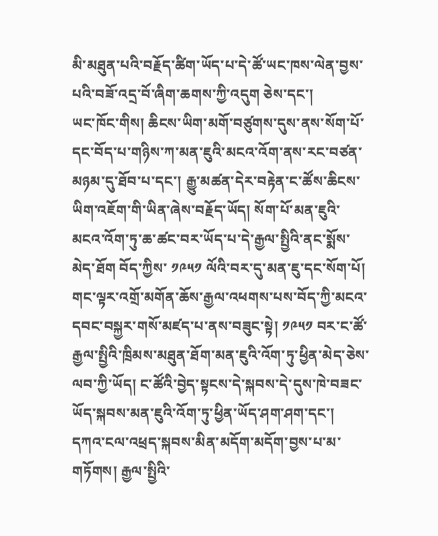མི་མཐུན་པའི་བརྗོད་ཚིག་ཡོད་པ་དེ་ཚོ་ཡང་ཁས་ལེན་བྱས་པའི་བཟོ་འདྲ་བོ་ཞིག་ཆགས་ཀྱི་འདུག ཅེས་དང་།
ཡང་ཁོང་གིས། ཆིངས་ཡིག་མགོ་བཙུགས་དུས་ནས་སོག་པོ་དང་བོད་པ་གཉིས་ཀ་མན་ཇུའི་མངའ་འོག་ནས་རང་བཙན་མཉམ་དུ་ཐོབ་པ་དང་། རྒྱུ་མཚན་དེར་བརྟེན་ང་ཚོས་ཆིངས་ཡིག་འཇོག་གི་ཡིན་ཞེས་བརྗོད་ཡོད། སོག་པོ་མན་ཇུའི་མངའ་འོག་ཏུ་ཆ་ཚང་བར་ཡོད་པ་དེ་རྒྱལ་སྤྱིའི་ནང་སྨོས་མེད་ཐོག བོད་ཀྱིས་ ༡༩༥༡ ལོའི་བར་དུ་མན་ཇུ་དང་སོག་པོ། གང་ལྟར་འགྲོ་མགོན་ཆོས་རྒྱལ་འཕགས་པས་བོད་ཀྱི་མངའ་དབང་བསྐྱར་གསོ་མཛད་པ་ནས་བཟུང་སྟེ། ༡༩༥༡ བར་ང་ཚོ་རྒྱལ་སྤྱིའི་ཁྲིམས་མཐུན་ཐོག་མན་ཇུའི་འོག་ཏུ་ཕྱིན་མེད་ཅེས་ལབ་ཀྱི་ཡོད། ང་ཚོའི་བྱེད་སྟངས་དེ་སྐབས་དེ་དུས་ཁེ་བཟང་ཡོད་སྐབས་མན་ཇུའི་འོག་ཏུ་ཕྱིན་ཡོད་ཤག་ཤག་དང་། དཀའ་ངལ་འཕྲད་སྐབས་མིན་མདོག་མདོག་བྱས་པ་མ་གཏོགས། རྒྱལ་སྤྱིའི་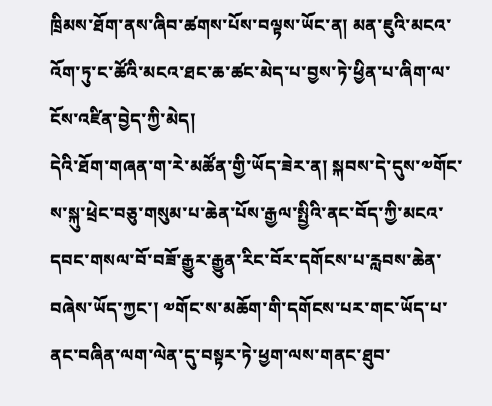ཁྲིམས་ཐོག་ནས་ཞིབ་ཚགས་པོས་བལྟས་ཡོང་ན། མན་ཇུའི་མངའ་འོག་ཏུ་ང་ཚོའི་མངའ་ཐང་ཆ་ཚང་མེད་པ་བྱས་ཏེ་ཕྱིན་པ་ཞིག་ལ་ངོས་འཛིན་བྱེད་ཀྱི་མེད།
དེའི་ཐོག་གཞན་ག་རེ་མཚོན་གྱི་ཡོད་ཟེར་ན། སྐབས་དེ་དུས་༧གོང་ས་སྐུ་ཕྲེང་བཅུ་གསུམ་པ་ཆེན་པོས་རྒྱལ་སྤྱིའི་ནང་བོད་ཀྱི་མངའ་དབང་གསལ་བོ་བཟོ་རྒྱུར་རྒྱུན་རིང་བོར་དགོངས་པ་རླབས་ཆེན་བཞེས་ཡོད་ཀྱང་། ༧གོང་ས་མཆོག་གི་དགོངས་པར་གང་ཡོད་པ་ནང་བཞིན་ལག་ལེན་དུ་བསྟར་ཏེ་ཕྱག་ལས་གནང་ཐུབ་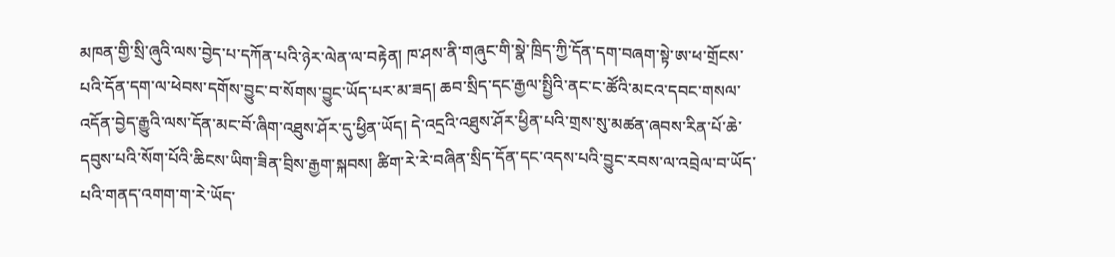མཁན་གྱི་སྲི་ཞུའི་ལས་བྱེད་པ་དཀོན་པའི་ཉེར་ལེན་ལ་བརྟེན། ཁ་ཤས་ནི་གཞུང་གི་སྣེ་ཁྲིད་ཀྱི་དོན་དག་བཞག་སྟེ་ཨ་ཕ་གྲོངས་པའི་དོན་དག་ལ་ཕེབས་དགོས་བྱུང་བ་སོགས་བྱུང་ཡོད་པར་མ་ཟད། ཆབ་སྲིད་དང་རྒྱལ་སྤྱིའི་ནང་ང་ཚོའི་མངའ་དབང་གསལ་འདོན་བྱེད་རྒྱུའི་ལས་དོན་མང་བོ་ཞིག་འཐུས་ཤོར་དུ་ཕྱིན་ཡོད། དེ་འདྲའི་འཐུས་ཤོར་ཕྱིན་པའི་གྲས་སུ་མཚན་ཞབས་རིན་པོ་ཆེ་དབུས་པའི་སོག་པོའི་ཆིངས་ཡིག་ཟིན་བྲིས་རྒྱག་སྐབས། ཚིག་རེ་རེ་བཞིན་སྲིད་དོན་དང་འདས་པའི་བྱུང་རབས་ལ་འབྲེལ་བ་ཡོད་པའི་གནད་འགག་ག་རེ་ཡོད་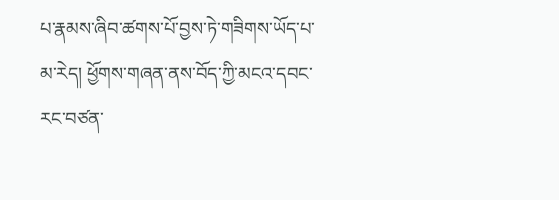པ་རྣམས་ཞིབ་ཚགས་པོ་བྱས་ཏེ་གཟིགས་ཡོད་པ་མ་རེད། ཕྱོགས་གཞན་ནས་བོད་ཀྱི་མངའ་དབང་རང་བཙན་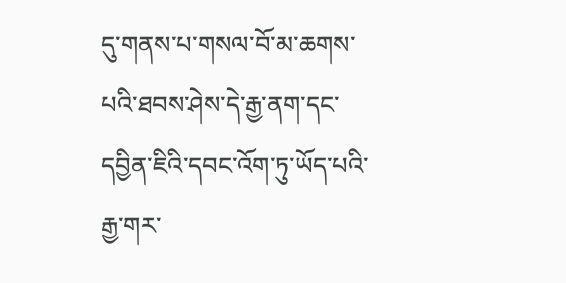དུ་གནས་པ་གསལ་བོ་མ་ཆགས་པའི་ཐབས་ཤེས་དེ་རྒྱ་ནག་དང་དབྱིན་ཇིའི་དབང་འོག་ཏུ་ཡོད་པའི་རྒྱ་གར་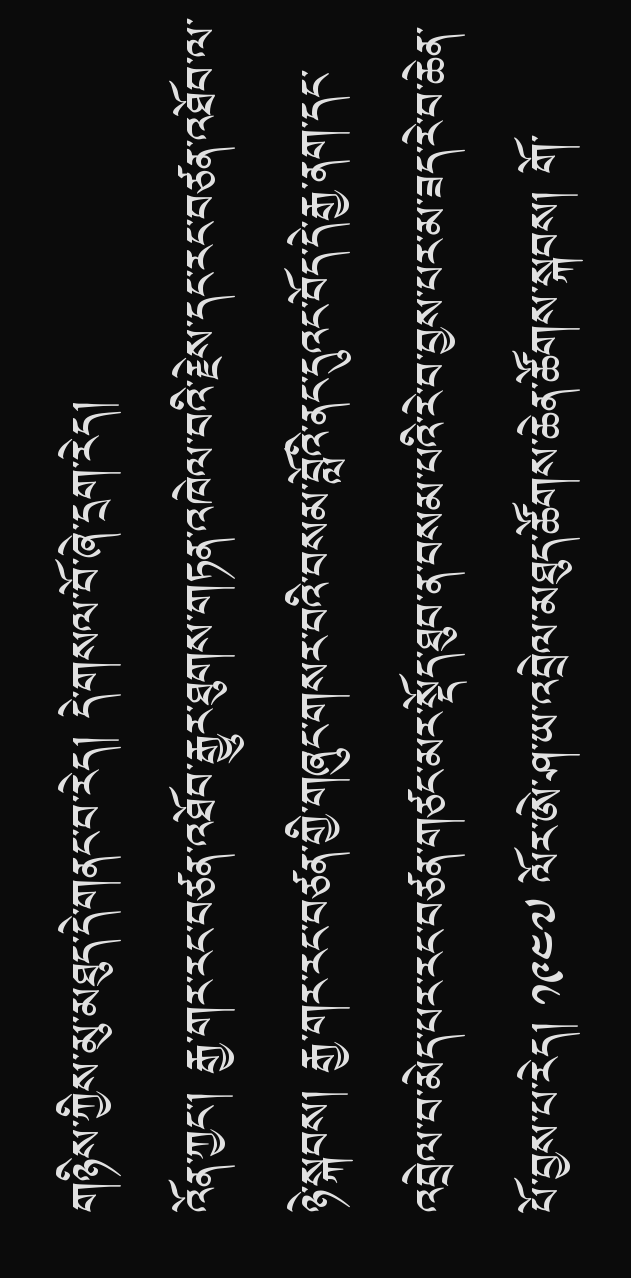གཉིས་ཀྱིས་མུ་མཐུད་དེ་གནང་བ་རེད། དེ་གསལ་བོ་ཞེ་དྲག་རེད།
འོན་ཀྱང་། རྒྱ་གར་རང་བཙན་འཐོབ་རྒྱུར་ཐུགས་གཏན་འཁེལ་བའི་རྗེས་དང་རང་བཙན་འཐོབ་ལ་ཉེ་སྐབས། རྒྱ་གར་རང་བཙན་གྱི་གཞུང་གསར་བའི་བསམ་བློའི་ནང་དུའང་བོད་དེ་རྒྱ་ནག་དང་འབྲེལ་བ་མེད་པར་རང་བཙན་གཙང་མར་སྡོད་ཐུབ་ན་བསམ་པའི་རེ་བ་བྱས་པར་མ་ཟད་རེ་བ་ཆེན་པོ་བྱས་པ་རེད། ༡༩༤༧ ལོར་ཨེ་ཤ་ཡ་འབྲེལ་མཐུད་ཚོགས་ཆེན་ཚོགས་སྐབས། གོ་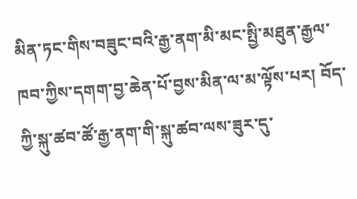མིན་ཏང་གིས་བཟུང་བའི་རྒྱ་ནག་མི་མང་སྤྱི་མཐུན་རྒྱལ་ཁབ་ཀྱིས་དགག་བྱ་ཆེན་པོ་བྱས་མིན་ལ་མ་ལྟོས་པར། བོད་ཀྱི་སྐུ་ཚབ་ཚོ་རྒྱ་ནག་གི་སྐུ་ཚབ་ལས་ཟུར་དུ་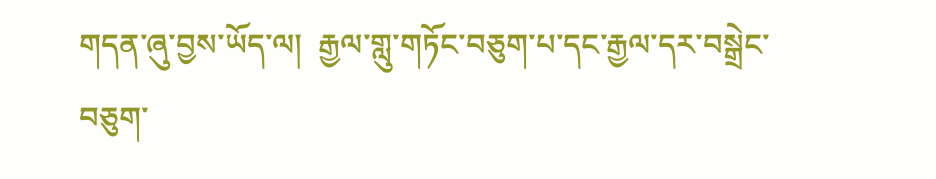གདན་ཞུ་བྱས་ཡོད་ལ།  རྒྱལ་གླུ་གཏོང་བཅུག་པ་དང་རྒྱལ་དར་བསྒྲེང་བཅུག་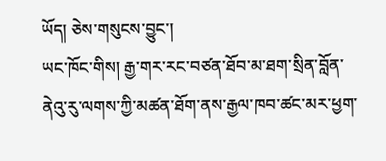ཡོད། ཅེས་གསུངས་བྱུང་།
ཡང་ཁོང་གིས། རྒྱ་གར་རང་བཙན་ཐོབ་མ་ཐག་སྲིན་བློན་ནེའུ་རུ་ལགས་ཀྱི་མཚན་ཐོག་ནས་རྒྱལ་ཁབ་ཚང་མར་ཕྱག་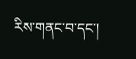རིས་གནང་བ་དང་།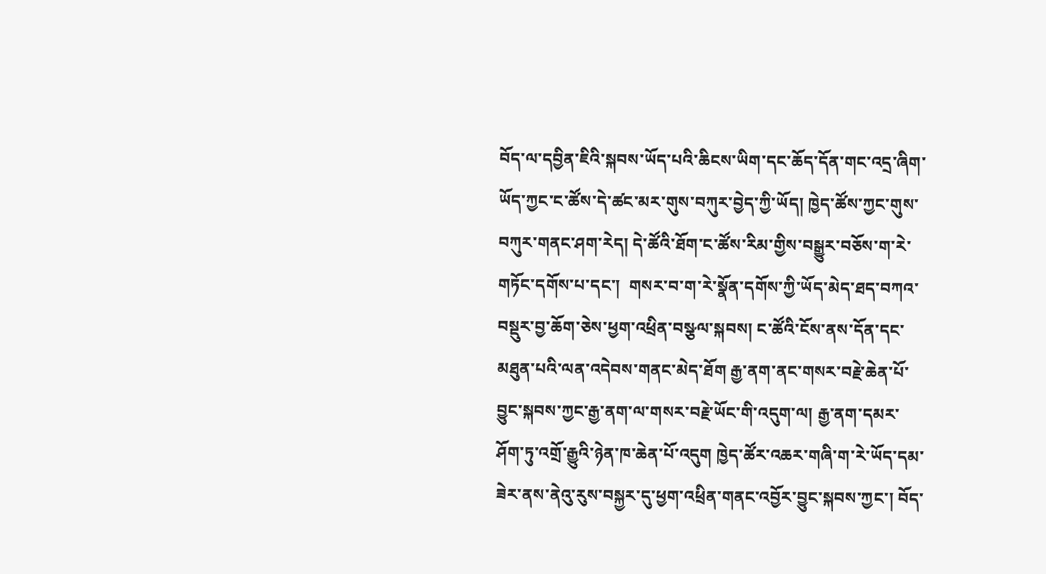བོད་ལ་དབྱིན་ཇིའི་སྐབས་ཡོད་པའི་ཆིངས་ཡིག་དང་ཆོད་དོན་གང་འདྲ་ཞིག་ཡོད་ཀྱང་ང་ཚོས་དེ་ཚང་མར་གུས་བཀུར་བྱེད་ཀྱི་ཡོད། ཁྱེད་ཚོས་ཀྱང་གུས་བཀུར་གནང་ཤག་རེད། དེ་ཚོའི་ཐོག་ང་ཚོས་རིམ་གྱིས་བསྒྱུར་བཅོས་ག་རེ་གཏོང་དགོས་པ་དང་།  གསར་བ་ག་རེ་སྣོན་དགོས་ཀྱི་ཡོད་མེད་ཐད་བཀའ་བསྡུར་བྱ་ཆོག་ཅེས་ཕྱག་འཕྲིན་བསྩལ་སྐབས། ང་ཚོའི་ངོས་ནས་དོན་དང་མཐུན་པའི་ལན་འདེབས་གནང་མེད་ཐོག རྒྱ་ནག་ནང་གསར་བརྗེ་ཆེན་པོ་བྱུང་སྐབས་ཀྱང་རྒྱ་ནག་ལ་གསར་བརྗེ་ཡོང་གི་འདུག་ལ། རྒྱ་ནག་དམར་ཤོག་ཏུ་འགྲོ་རྒྱུའི་ཉེན་ཁ་ཆེན་པོ་འདུག ཁྱེད་ཚོར་འཆར་གཞི་ག་རེ་ཡོད་དམ་ཟེར་ནས་ནེའུ་རུས་བསྐྱར་དུ་ཕྱག་འཕྲིན་གནང་འབྱོར་བྱུང་སྐབས་ཀྱང་། བོད་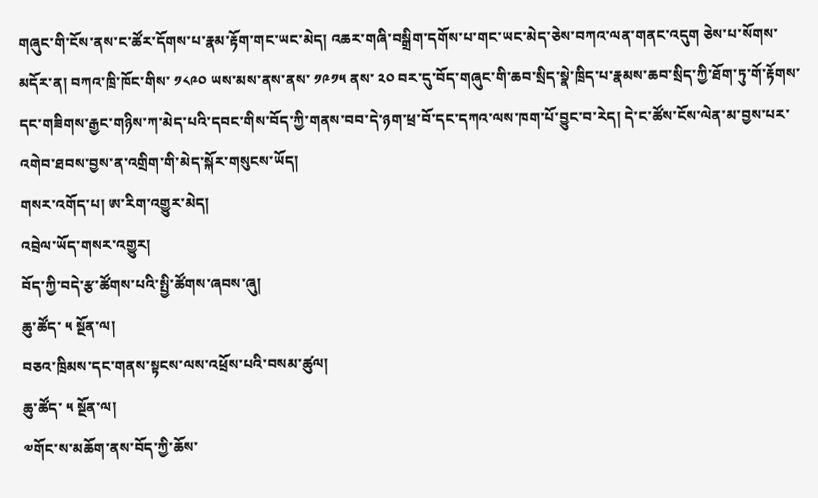གཞུང་གི་ངོས་ནས་ང་ཚོར་དོགས་པ་རྣམ་རྟོག་གང་ཡང་མེད། འཆར་གཞི་བསྒྲིག་དགོས་པ་གང་ཡང་མེད་ཅེས་བཀའ་ལན་གནང་འདུག ཅེས་པ་སོགས་མདོར་ན། བཀའ་ཁྲི་ཁོང་གིས་ ༡༨༩༠ ཡས་མས་ནས་ནས་ ༡༩༡༥ ནས་ ༢༠ བར་དུ་བོད་གཞུང་གི་ཆབ་སྲིད་སྣེ་ཁྲིད་པ་རྣམས་ཆབ་སྲིད་ཀྱི་ཐོག་ཏུ་གོ་རྟོགས་དང་གཟིགས་རྒྱང་གཉིས་ཀ་མེད་པའི་དབང་གིས་བོད་ཀྱི་གནས་བབ་དེ་ཉག་ཕྲ་བོ་དང་དཀའ་ལས་ཁག་པོ་བྱུང་བ་རེད། དེ་ང་ཚོས་ངོས་ལེན་མ་བྱས་པར་འགེབ་ཐབས་བྱས་ན་འགྲིག་གི་མེད་སྐོར་གསུངས་ཡོད།
གསར་འགོད་པ། ཨ་རིག་འགྱུར་མེད།
འབྲེལ་ཡོད་གསར་འགྱུར།
བོད་ཀྱི་བདེ་རྩ་ཚོགས་པའི་སྤྱི་ཚོགས་ཞབས་ཞུ།
ཆུ་ཚོད་ ༥ སྔོན་ལ།
བཅའ་ཁྲིམས་དང་གནས་སྟངས་ལས་འཕྲོས་པའི་བསམ་ཚུལ།
ཆུ་ཚོད་ ༥ སྔོན་ལ།
༧གོང་ས་མཆོག་ནས་བོད་ཀྱི་ཆོས་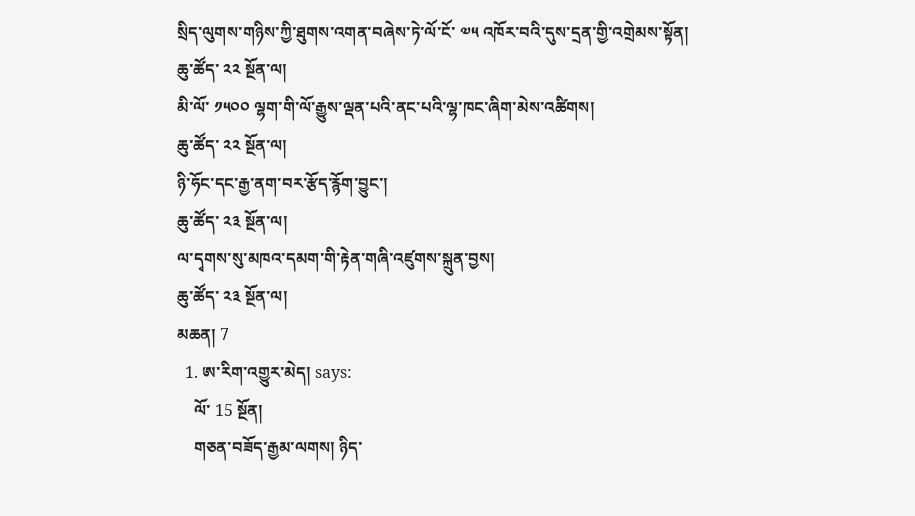སྲིད་ལུགས་གཉིས་ཀྱི་ཐུགས་འགན་བཞེས་ཏེ་ལོ་ངོ་ ༧༥ འཁོར་བའི་དུས་དྲན་གྱི་འགྲེམས་སྟོན།
ཆུ་ཚོད་ ༢༢ སྔོན་ལ།
མི་ལོ་ ༡༥༠༠ ལྷག་གི་ལོ་རྒྱུས་ལྡན་པའི་ནང་པའི་ལྷ་ཁང་ཞིག་མེས་འཚིགས།
ཆུ་ཚོད་ ༢༢ སྔོན་ལ།
ཉི་ཧོང་དང་རྒྱ་ནག་བར་རྩོད་རྙོག་བྱུང་།
ཆུ་ཚོད་ ༢༣ སྔོན་ལ།
ལ་དྭགས་སུ་མཁའ་དམག་གི་རྟེན་གཞི་འཛུགས་སྐྲུན་བྱས།
ཆུ་ཚོད་ ༢༣ སྔོན་ལ།
མཆན། 7
  1. ཨ་རིག་འགྱུར་མེད། says:
    ལོ་ 15 སྔོན།
    གཅན་བཟོད་རྒྱམ་ལགས། ཉིད་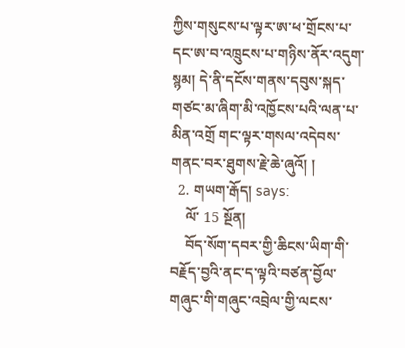ཀྱིས་གསུངས་པ་ལྟར་ཨ་ཕ་གྲོངས་པ་དང་ཨ་བ་འཁྲུངས་པ་གཉིས་ནོར་འདུག་སྙམ། དེ་ནི་དངོས་གནས་དབུས་སྐད་གཙང་མ་ཞིག་མི་འཁྱོངས་པའི་ལན་པ་མིན་འགྲོ གང་ལྟར་གསལ་འདེབས་གནང་བར་ཐུགས་རྗེ་ཆེ་ཞུའོ། །
  2. གཡག་རྒོད། says:
    ལོ་ 15 སྔོན།
    བོད་སོག་དབར་གྱི་ཆིངས་ཡིག་གི་བརྗོད་བྱའི་ནང་ད་ལྟའི་བཙན་བྱོལ་གཞུང་གི་གཞུང་འབྲེལ་གྱི་ལངས་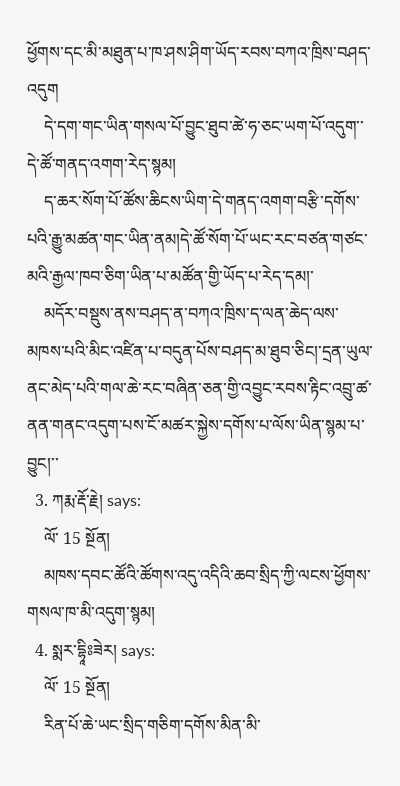ཕྱོགས་དང་མི་མཐུན་པ་ཁ་ཤས་ཤིག་ཡོད་རབས་བཀའ་ཁྲིས་བཤད་འདུག
    དེ་དག་གང་ཡིན་གསལ་པོ་བྱུང་ཐུབ་ཚེ་ཧ་ཅང་ཡག་པོ་འདུག་་དེ་ཚོ་གནད་འགག་རེད་སྙམ།
    ད་ཆར་སོག་པོ་ཚོས་ཆིངས་ཡིག་དེ་གནད་འགག་བརྩི་དགོས་པའི་རྒྱུ་མཚན་གང་ཡིན་ནམ།དེ་ཚོ་སོག་པོ་ཡང་རང་བཙན་གཙང་མའི་རྒྱལ་ཁབ་ཅིག་ཡིན་པ་མཚོན་གྱི་ཡོད་པ་རེད་དམ།་
    མདོར་བསྡུས་ནས་བཤད་ན་བཀའ་ཁྲིས་ད་ལན་ཆེད་ལས་མཁས་པའི་མིང་འཛིན་པ་བདུན་པོས་བཤད་མ་ཐུབ་ཅིང།་དྲན་ཡུལ་ནང་མེད་པའི་གལ་ཆེ་རང་བཞིན་ཅན་གྱི་འབྱུང་རབས་རྟིང་འབྲུ་ཚ་ནན་གནང་འདུག་པས་ངོ་མཚར་སྐྱེས་དགོས་པ་ལོས་ཡིན་སྙམ་པ་བྱུང།་་
  3. ཀརྨ་རྡོ་རྗེ། says:
    ལོ་ 15 སྔོན།
    མཁས་དབང་ཚོའི་ཚོགས་འདུ་འདིའི་ཆབ་སྲིད་ཀྱི་ལངས་ཕྱོགས་གསལ་ཁ་མི་འདུག་སྙམ།
  4. སྨར་དྷཱིཿཟེར། says:
    ལོ་ 15 སྔོན།
    རིན་པོ་ཆེ་ཡང་སྲིད་གཅིག་དགོས་མིན་མི་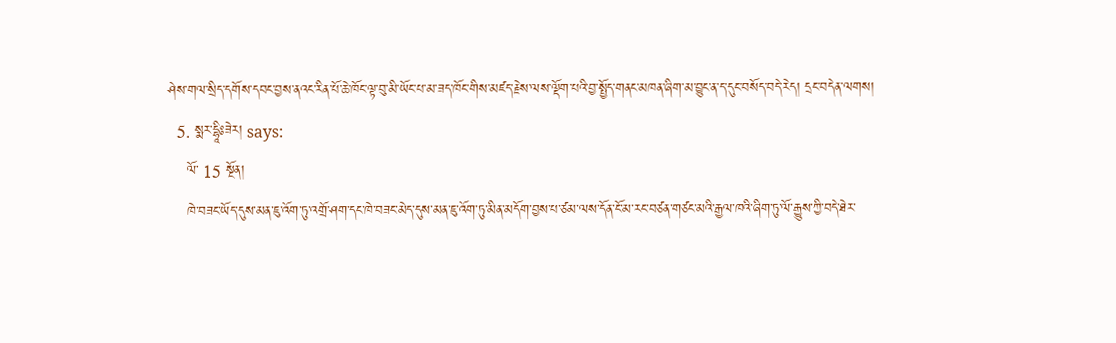ཤེས་གལ་སྲིད་དགོས་དབང་བྱས་ནའང་རིན་པོ་ཆེ་ཁོང་ལྟ་བུ་མི་ཡོང་པ་མ་ཟད་ཁོང་གིས་མཛད་རྗེས་ལས་ལྡོག་པའི་བྱ་སྤྱོད་གནང་མཁན་ཞིག་མ་བྱུང་ན་ད་དུང་བསོད་བདེ་རེད། དྲང་བདེན་ལགས།
  5. སྨར་དྷཱིཿཟེར། says:
    ལོ་ 15 སྔོན།
    ཁེ་བཟང་ཡོད་དུས་མན་ཇུ་འོག་ཏུ་འགྲོ་ཤག་དང་ཁེ་བཟང་མེད་དུས་མན་ཇུ་འོག་ཏུ་མིན་མདོག་བྱས་པ་ཙམ་ལས་དོན་ངོ་མ་རང་བཙན་གཙང་མའི་རྒྱལ་ཁའི་ཞིག་ཏུ་ལོ་རྒྱུས་ཀྱི་བདེ་ཐེར་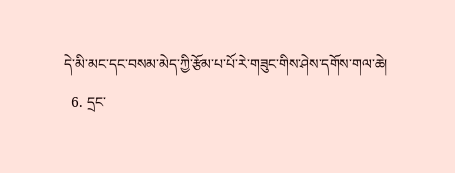དེ་མི་མང་དང་བསམ་མེད་ཀྱི་རྩོམ་པ་པོ་རེ་གཟུང་གིས་ཤེས་དགོས་གལ་ཆེ།
  6. དྲང་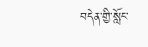བདེན་གྱི་སློང་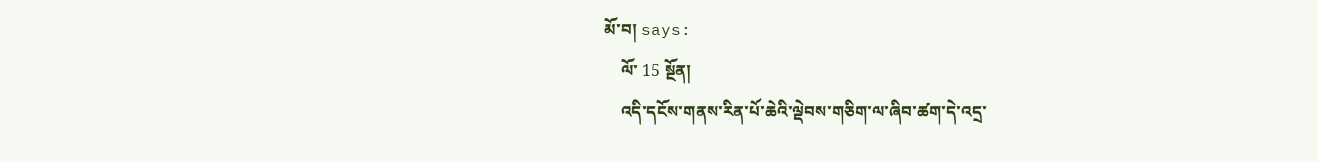མོ་བ། says:
    ལོ་ 15 སྔོན།
    འདི་དངོས་གནས་རིན་པོ་ཆེའི་ལྡེབས་གཅིག་ལ་ཞིབ་ཚག་དེ་འདྲ་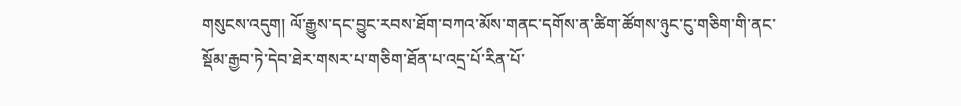གསུངས་འདུག། ལོ་རྒྱུས་དང་བྱུང་རབས་ཐོག་བཀའ་མོས་གནང་དགོས་ན་ཚིག་ཚོགས་ཉུང་ངུ་གཅིག་གི་ནང་སྡོམ་རྒྱབ་ཏེ་དེབ་ཐེར་གསར་པ་གཅིག་ཐོན་པ་འདྲ་པོ་རིན་པོ་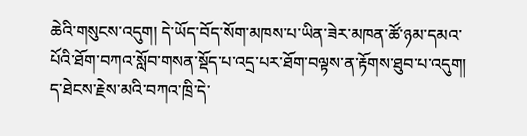ཆེའི་གསུངས་འདུག། དེ་ཡོད་བོད་སོག་མཁས་པ་ཡིན་ཟེར་མཁན་ཚོ་ཉམ་དམའ་པོའི་ཐོག་བཀའ་སློབ་གསན་སྡོད་པ་འདྲ་པར་ཐོག་བལྟས་ན་རྟོགས་ཐུབ་པ་འདུག། ད་ཐེངས་རྗེས་མའི་བཀའ་ཁྲི་དེ་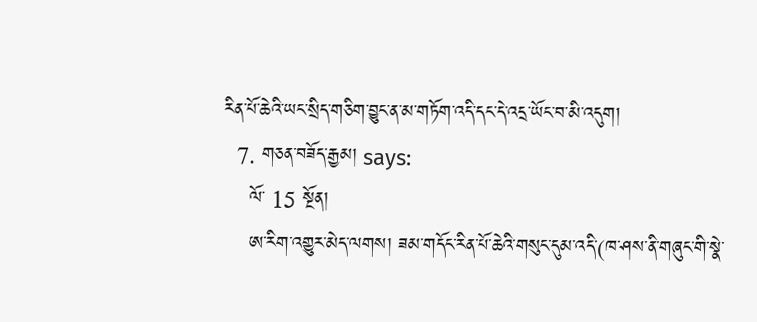རིན་པོ་ཆེའི་ཡང་སྲིད་གཅིག་བྱུང་ན་མ་གཏོག་འདི་དང་དེ་འདྲ་ཡོང་བ་མི་འདུག།
  7. གཅན་བཟོད་རྒྱམ། says:
    ལོ་ 15 སྔོན།
    ཨ་རིག་འགྱུར་མེད་ལགས། ཟམ་གདོང་རིན་པོ་ཆེའི་གསུང་དུམ་འདི་(ཁ་ཤས་ནི་གཞུང་གི་སྣེ་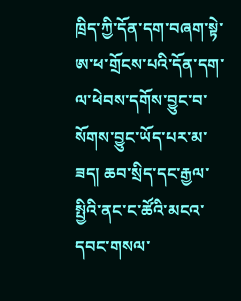ཁྲིད་ཀྱི་དོན་དག་བཞག་སྟེ་ཨ་ཕ་གྲོངས་པའི་དོན་དག་ལ་ཕེབས་དགོས་བྱུང་བ་སོགས་བྱུང་ཡོད་པར་མ་ཟད། ཆབ་སྲིད་དང་རྒྱལ་སྤྱིའི་ནང་ང་ཚོའི་མངའ་དབང་གསལ་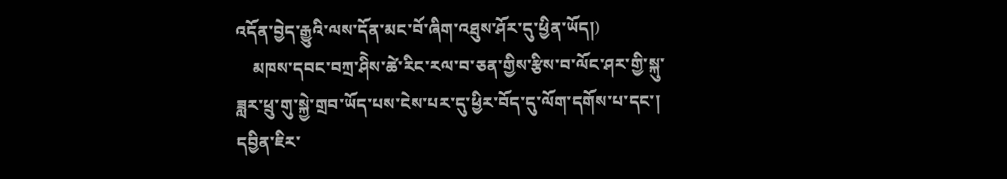འདོན་བྱེད་རྒྱུའི་ལས་དོན་མང་བོ་ཞིག་འཐུས་ཤོར་དུ་ཕྱིན་ཡོད།)
    མཁས་དབང་བཀྲ་ཤིེས་ཚེ་རིང་རལ་བ་ཅན་གྱིས་རྩིས་བ་ལོང་ཤར་གྱི་སྐུ་ཟླར་ཕྲུ་གུ་སྐྱེ་གྲབ་ཡོད་པས་ངེས་པར་དུ་ཕྱིར་བོད་དུ་ལོག་དགོས་པ་དང་། དབྱིན་ཇིར་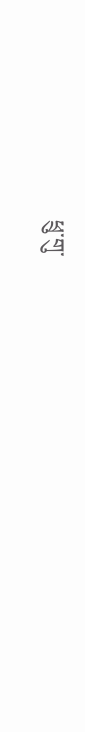ཕྲུ་གུ་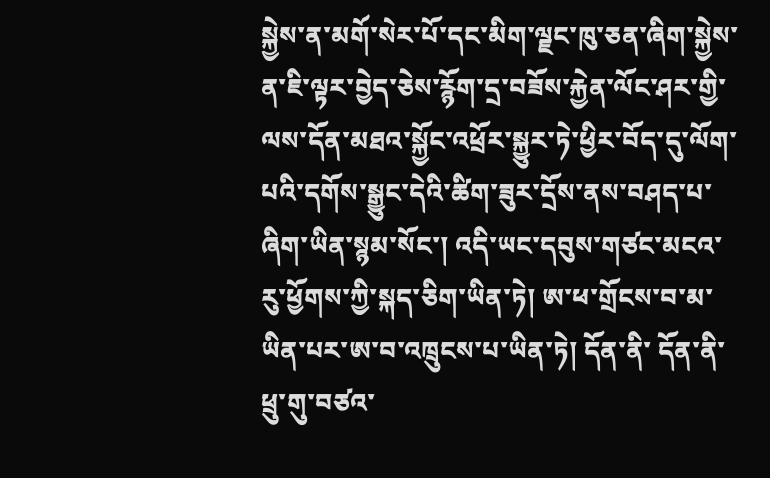སྐྱེས་ན་མགོ་སེར་པོ་དང་མིག་ལྗང་ཁུ་ཅན་ཞིག་སྐྱེས་ན་ཇི་ལྟར་བྱེད་ཅེས་རྙོག་དྲ་བཟོས་རྐྱེན་ལོང་ཤར་གྱི་ལས་དོན་མཐའ་སྐྱོང་འཕྲོར་སྐྱུར་ཏེ་ཕྱིར་བོད་དུ་ལོག་པའི་དགོས་སྒྱུང་དེའི་ཚིག་ཟུར་དྲོས་ནས་བཤད་པ་ཞིག་ཡིན་སྙམ་སོང་། འདི་ཡང་དབུས་གཙང་མངའ་རུ་ཕྱོགས་ཀྱི་སྐད་ཅིག་ཡིན་ཏེ། ཨ་ཕ་གྲོངས་བ་མ་ཡིན་པར་ཨ་བ་འཁྲུངས་པ་ཡིན་ཏེ། དོན་ནི་ དོན་ནི་ཕྲུ་གུ་བཙའ་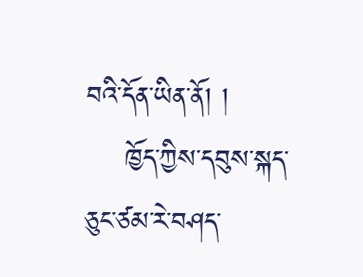བའི་དོན་ཡིན་ནོ། །
    ཁྱོད་ཀྱིས་དབུས་སྐད་ཅུང་ཙམ་རེ་བཤད་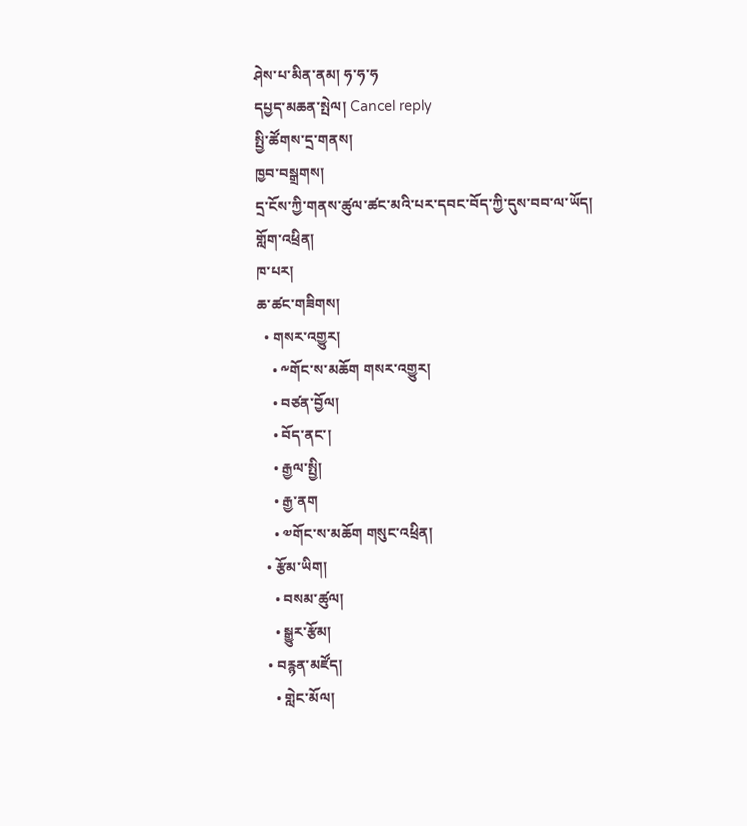ཤེས་པ་མིན་ནམ། ཧ་ཧ་ཧ
དཔྱད་མཆན་སྤེལ། Cancel reply
སྤྱི་ཚོགས་དྲ་གནས།
ཁྱབ་བསྒྲགས།
དྲ་ངོས་ཀྱི་གནས་ཚུལ་ཚང་མའི་པར་དབང་བོད་ཀྱི་དུས་བབ་ལ་ཡོད།
གློག་འཕྲིན།
ཁ་པར།
ཆ་ཚང་གཟིགས།
  • གསར་འགྱུར།
    • ༸གོང་ས་མཆོག གསར་འགྱུར།
    • བཙན་བྱོལ།
    • བོད་ནང་།
    • རྒྱལ་སྤྱི།
    • རྒྱ་ནག
    • ༧གོང་ས་མཆོག གསུང་འཕྲིན།
  • རྩོམ་ཡིག།
    • བསམ་ཚུལ།
    • སྒྱུར་རྩོམ།
  • བརྙན་མཛོད།
    • གླེང་མོལ།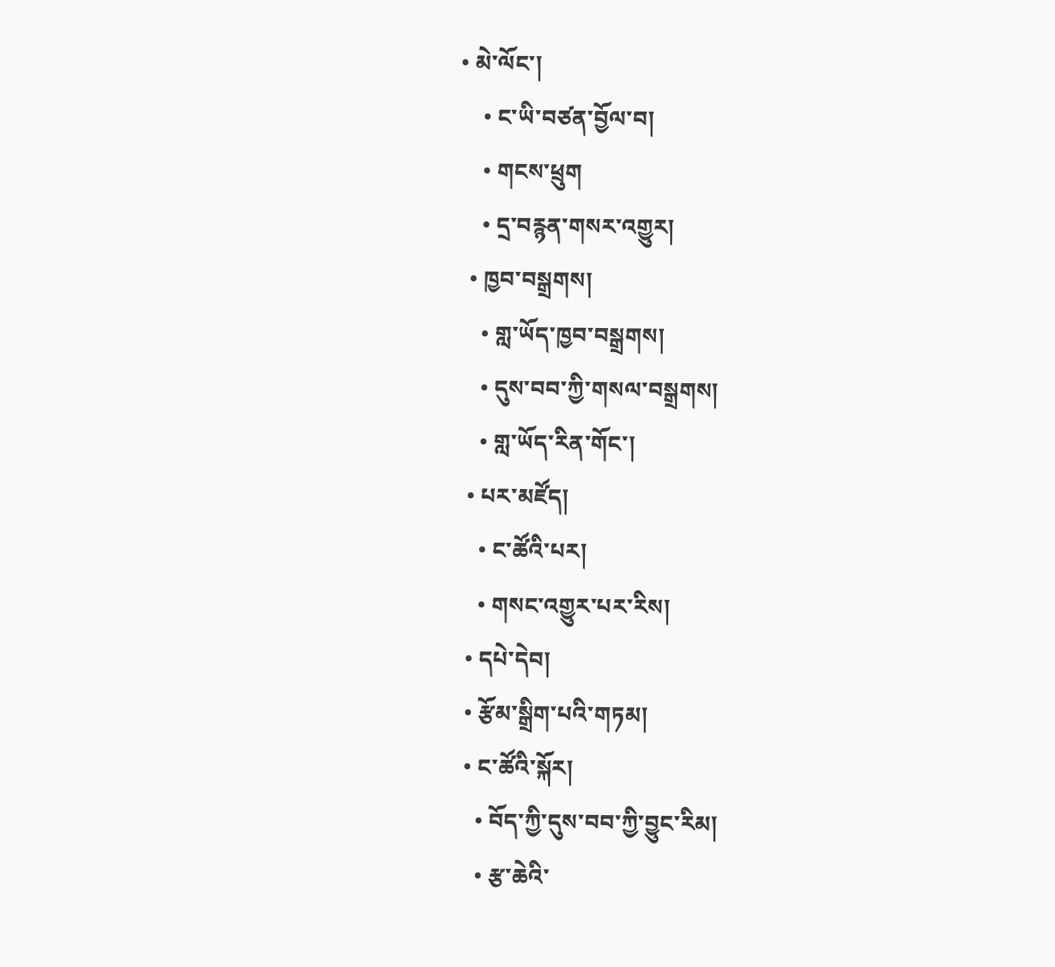• མེ་ལོང་།
    • ང་ཡི་བཙན་བྱོལ་བ།
    • གངས་ཕྲུག
    • དྲ་བརྙན་གསར་འགྱུར།
  • ཁྱབ་བསྒྲགས།
    • གླ་ཡོད་ཁྱབ་བསྒྲགས།
    • དུས་བབ་ཀྱི་གསལ་བསྒྲགས།
    • གླ་ཡོད་རིན་གོང་།
  • པར་མཛོད།
    • ང་ཚོའི་པར།
    • གསང་འགྱུར་པར་རིས།
  • དཔེ་དེབ།
  • རྩོམ་སྒྲིག་པའི་གཏམ།
  • ང་ཚོའི་སྐོར།
    • བོད་ཀྱི་དུས་བབ་ཀྱི་བྱུང་རིམ།
    • རྩ་ཆེའི་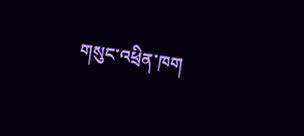གསུང་འཕྲིན་ཁག